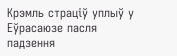Крэмль страціў уплыў у Еўрасаюзе пасля падзення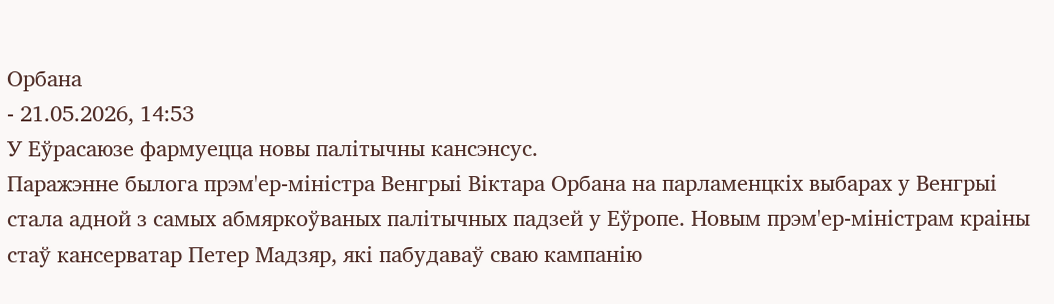Орбана
- 21.05.2026, 14:53
У Еўрасаюзе фармуецца новы палітычны кансэнсус.
Паражэнне былога прэм'ер-міністра Венгрыі Віктара Орбана на парламенцкіх выбарах у Венгрыі стала адной з самых абмяркоўваных палітычных падзей у Еўропе. Новым прэм'ер-міністрам краіны стаў кансерватар Петер Мадзяр, які пабудаваў сваю кампанію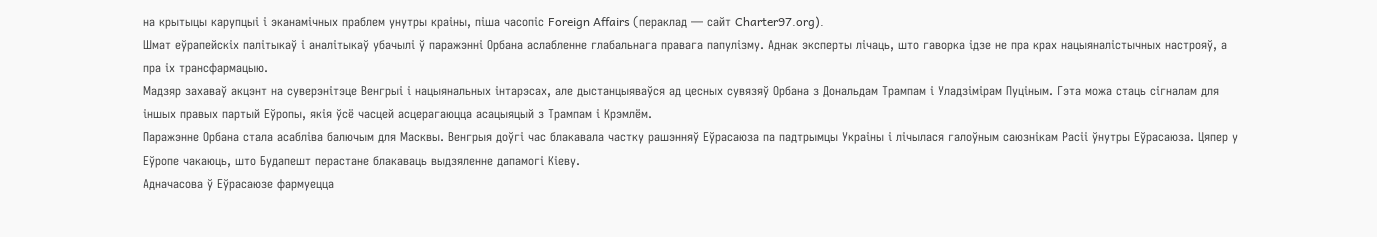на крытыцы карупцыі і эканамічных праблем унутры краіны, піша часопіс Foreign Affairs (пераклад — сайт Charter97.org).
Шмат еўрапейскіх палітыкаў і аналітыкаў убачылі ў паражэнні Орбана аслабленне глабальнага правага папулізму. Аднак эксперты лічаць, што гаворка ідзе не пра крах нацыяналістычных настрояў, а пра іх трансфармацыю.
Мадзяр захаваў акцэнт на суверэнітэце Венгрыі і нацыянальных інтарэсах, але дыстанцыяваўся ад цесных сувязяў Орбана з Дональдам Трампам і Уладзімірам Пуціным. Гэта можа стаць сігналам для іншых правых партый Еўропы, якія ўсё часцей асцерагаюцца асацыяцый з Трампам і Крэмлём.
Паражэнне Орбана стала асабліва балючым для Масквы. Венгрыя доўгі час блакавала частку рашэнняў Еўрасаюза па падтрымцы Украіны і лічылася галоўным саюзнікам Расіі ўнутры Еўрасаюза. Цяпер у Еўропе чакаюць, што Будапешт перастане блакаваць выдзяленне дапамогі Кіеву.
Адначасова ў Еўрасаюзе фармуецца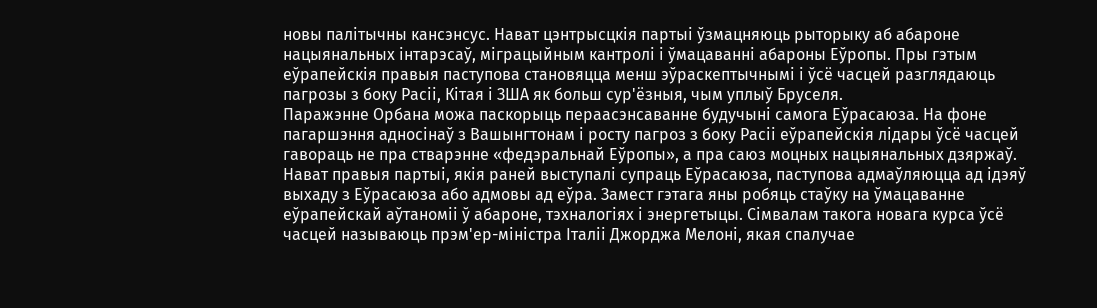новы палітычны кансэнсус. Нават цэнтрысцкія партыі ўзмацняюць рыторыку аб абароне нацыянальных інтарэсаў, міграцыйным кантролі і ўмацаванні абароны Еўропы. Пры гэтым еўрапейскія правыя паступова становяцца менш эўраскептычнымі і ўсё часцей разглядаюць пагрозы з боку Расіі, Кітая і ЗША як больш сур'ёзныя, чым уплыў Бруселя.
Паражэнне Орбана можа паскорыць пераасэнсаванне будучыні самога Еўрасаюза. На фоне пагаршэння адносінаў з Вашынгтонам і росту пагроз з боку Расіі еўрапейскія лідары ўсё часцей гавораць не пра стварэнне «федэральнай Еўропы», а пра саюз моцных нацыянальных дзяржаў. Нават правыя партыі, якія раней выступалі супраць Еўрасаюза, паступова адмаўляюцца ад ідэяў выхаду з Еўрасаюза або адмовы ад еўра. Замест гэтага яны робяць стаўку на ўмацаванне еўрапейскай аўтаноміі ў абароне, тэхналогіях і энергетыцы. Сімвалам такога новага курса ўсё часцей называюць прэм'ер-міністра Італіі Джорджа Мелоні, якая спалучае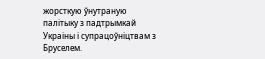жорсткую ўнутраную палітыку з падтрымкай Украіны і супрацоўніцтвам з Бруселем.